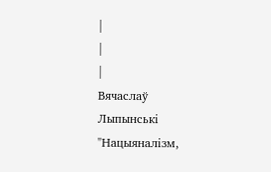|
|
|
Вячаслаў
Лыпынські
"Нацыяналізм,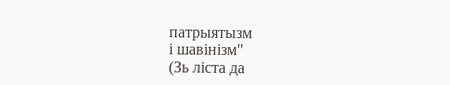патрыятызм
і шавінізм"
(Зь ліста да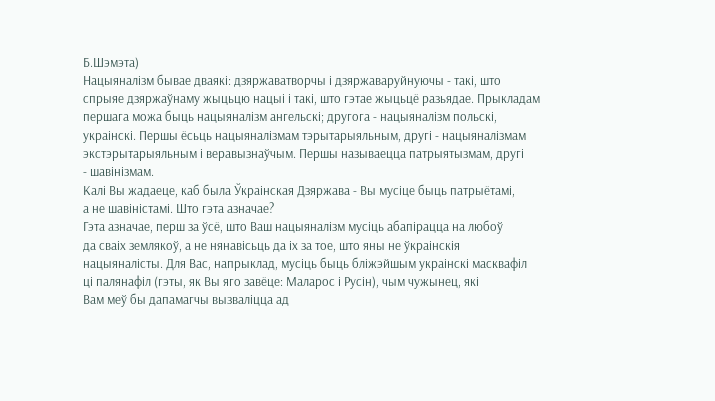Б.Шэмэта)
Нацыяналізм бывае дваякі: дзяржаватворчы і дзяржаваруйнуючы - такі, што
спрыяе дзяржаўнаму жыцьцю нацыі і такі, што гэтае жыцьцё разьядае. Прыкладам
першага можа быць нацыяналізм ангельскі; другога - нацыяналізм польскі,
украінскі. Першы ёсьць нацыяналізмам тэрытарыяльным, другі - нацыяналізмам
экстэрытарыяльным і веравызнаўчым. Першы называецца патрыятызмам, другі
- шавінізмам.
Калі Вы жадаеце, каб была Ўкраінская Дзяржава - Вы мусіце быць патрыётамі,
а не шавіністамі. Што гэта азначае?
Гэта азначае, перш за ўсё, што Ваш нацыяналізм мусіць абапірацца на любоў
да сваіх землякоў, а не нянавісьць да іх за тое, што яны не ўкраінскія
нацыяналісты. Для Вас, напрыклад, мусіць быць бліжэйшым украінскі масквафіл
ці палянафіл (гэты, як Вы яго завёце: Маларос і Русін), чым чужынец, які
Вам меў бы дапамагчы вызваліцца ад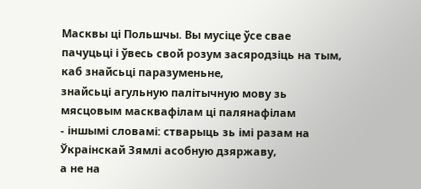Масквы ці Польшчы. Вы мусіце ўсе свае
пачуцьці і ўвесь свой розум засяродзіць на тым, каб знайсьці паразуменьне,
знайсьці агульную палітычную мову зь мясцовым масквафілам ці палянафілам
- іншымі словамі: стварыць зь імі разам на Ўкраінскай Зямлі асобную дзяржаву,
а не на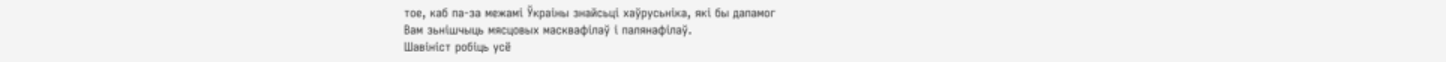тое, каб па-за межамі Ўкраіны знайсьці хаўрусьніка, які бы дапамог
Вам зьнішчыць мясцовых масквафілаў і палянафілаў.
Шавініст робіць усё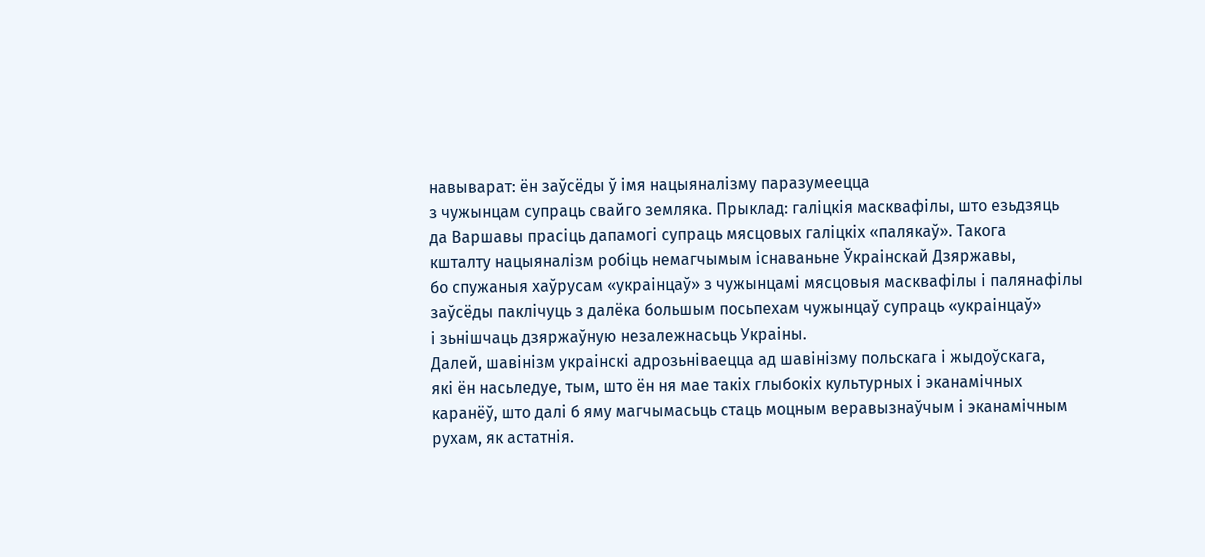навыварат: ён заўсёды ў імя нацыяналізму паразумеецца
з чужынцам супраць свайго земляка. Прыклад: галіцкія масквафілы, што езьдзяць
да Варшавы прасіць дапамогі супраць мясцовых галіцкіх «палякаў». Такога
кшталту нацыяналізм робіць немагчымым існаваньне Ўкраінскай Дзяржавы,
бо спужаныя хаўрусам «украінцаў» з чужынцамі мясцовыя масквафілы і палянафілы
заўсёды паклічуць з далёка большым посьпехам чужынцаў супраць «украінцаў»
і зьнішчаць дзяржаўную незалежнасьць Украіны.
Далей, шавінізм украінскі адрозьніваецца ад шавінізму польскага і жыдоўскага,
які ён насьледуе, тым, што ён ня мае такіх глыбокіх культурных і эканамічных
каранёў, што далі б яму магчымасьць стаць моцным веравызнаўчым і эканамічным
рухам, як астатнія.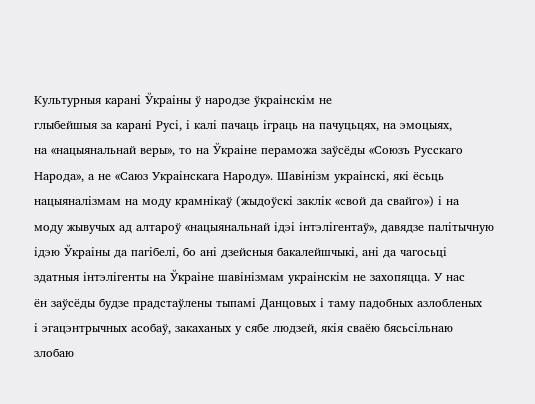Культурныя карані Ўкраіны ў народзе ўкраінскім не
глыбейшыя за карані Русі, і калі пачаць іграць на пачуцьцях, на эмоцыях,
на «нацыянальнай веры», то на Ўкраіне пераможа заўсёды «Союзъ Русскаго
Народа», а не «Саюз Украінскага Народу». Шавінізм украінскі, які ёсьць
нацыяналізмам на моду крамнікаў (жыдоўскі заклік «свой да свайго») і на
моду жывучых ад алтароў «нацыянальнай ідэі інтэлігентаў», давядзе палітычную
ідэю Ўкраіны да пагібелі, бо ані дзейсныя бакалейшчыкі, ані да чагосьці
здатныя інтэлігенты на Ўкраіне шавінізмам украінскім не захопяцца. У нас
ён заўсёды будзе прадстаўлены тыпамі Данцовых і таму падобных азлобленых
і эгацэнтрычных асобаў, закаханых у сябе людзей, якія сваёю бясьсільнаю
злобаю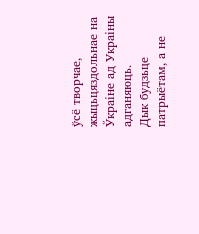ўсё творчае, жыцьцяздольнае на Ўкраіне ад Украіны адганяюць.
Дык будзьце патрыётам, а не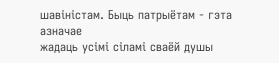шавіністам. Быць патрыётам - гэта азначае
жадаць усімі сіламі сваёй душы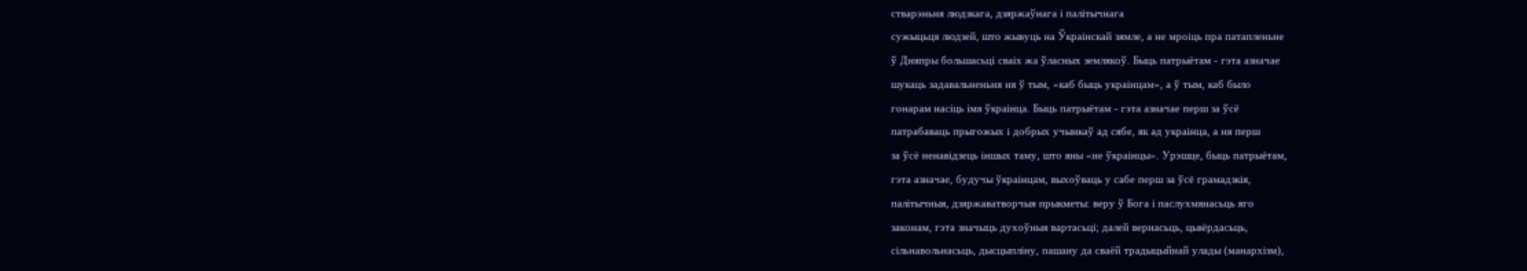стварэньня людзкага, дзяржаўнага і палітычнага
сужыцьця людзей, што жывуць на Ўкраінскай зямле, а не мроіць пра патапленьне
ў Дняпры большасьці сваіх жа ўласных землякоў. Быць патрыётам - гэта азначае
шукаць задавальненьня ня ў тым, «каб быць украінцам», а ў тым, каб было
гонарам насіць імя ўкраінца. Быць патрыётам - гэта азначае перш за ўсё
патрабаваць прыгожых і добрых учынкаў ад сябе, як ад украінца, а ня перш
за ўсё ненавідзець іншых таму, што яны «не ўкраінцы». Урэшце, быць патрыётам,
гэта азначае, будучы ўкраінцам, выхоўваць у сабе перш за ўсё грамадзкія,
палітычныя, дзяржаватворчыя прыкметы: веру ў Бога і паслухмянасьць яго
законам, гэта значыць духоўныя вартасьці; далей вернасьць, цьвёрдасьць,
сільнавольнасьць, дысцыпліну, пашану да сваёй традыцыйнай улады (манархізм),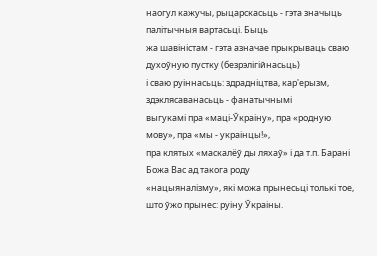наогул кажучы, рыцарскасьць - гэта значыць палітычныя вартасьці. Быць
жа шавіністам - гэта азначае прыкрываць сваю духоўную пустку (безрэлігійнасьць)
і сваю руіннасьць: здрадніцтва, кар'ерызм, здэклясаванасьць - фанатычнымі
выгукамі пра «маці-Ўкраіну», пра «родную мову», пра «мы - украінцы!»,
пра клятых «маскалёў ды ляхаў» і да т.п. Барані Божа Вас ад такога роду
«нацыяналізму», які можа прынесьці толькі тое, што ўжо прынес: руіну Ўкраіны.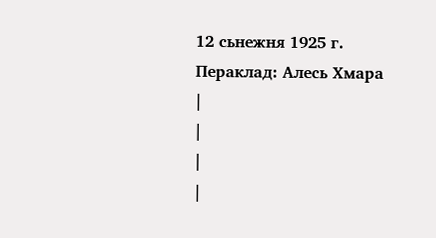12 сьнежня 1925 г.
Пераклад: Алесь Хмара
|
|
|
|